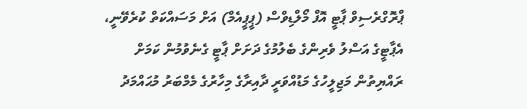ޕްރޮގްރެސިވް ޕާޓީ އޮފް މޯލްޑިވްސް (ޕީޕީއެމް) އަށް މަސައްކަތް ކުރެވޭނީ، އެޕާޓީގެ އަސްލު ވެރިންގެ ބެލުމުގެ ދަށަށް ޕާޓީ ގެނެވުމުން ކަމަށް ރައްޔިތުން މަޖިލީހުގެ މަޑުއްވަރީ ދާއިރާގެ މިހާރުގެ މެމްބަރު މުޙައްމަދު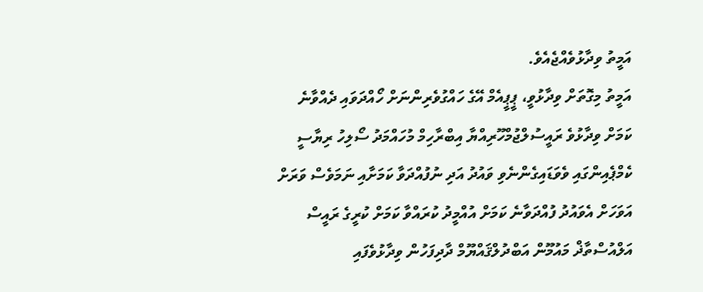އަމީތު ވިދާޅުވެއްޖެއެވެ.
އަމީތު މިގޮތަށް ވިދާޅުވީ، ޕީޕީއެމް އޭގެ ހައްގުވެރިންނަށް ހޯއްދަވައި ދެއްވާނެ ކަމަށް ވިދާޅުވެ ރައީސުލްޖުމްހޫރިއްޔާ އިބްރާހިމް މުހައްމަދު ސޯލިހު ރިޔާސީ ކެމްޕެއިންގައި ވެވަޑައިގެންނެވި ވައުދު އަދި ނުފުއްދަވާ ކަމަށާއި ނަމަވެސް ވަރަށް އަވަހަށް އެވައުދު ފުއްދަވާނެ ކަމަށް އުއްމީދު ކުރައްވާ ކަމަށް ކުރީގެ ރައީސް އަލްއުސްތާޛް މައުމޫން އަބްދުލްޤައްޔޫމް ދާދިފަހުން ވިދާޅުވެފައި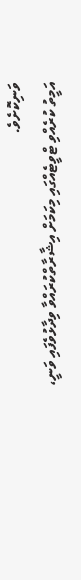ވަނިކޮށެވެ.
އަމީތު ކުރެއްވި ޓްވީޓެއްގައި މިކަމަށް އިޝާރާތްކުރައްވާ ވިދާޅުވެފައި ވަނީ،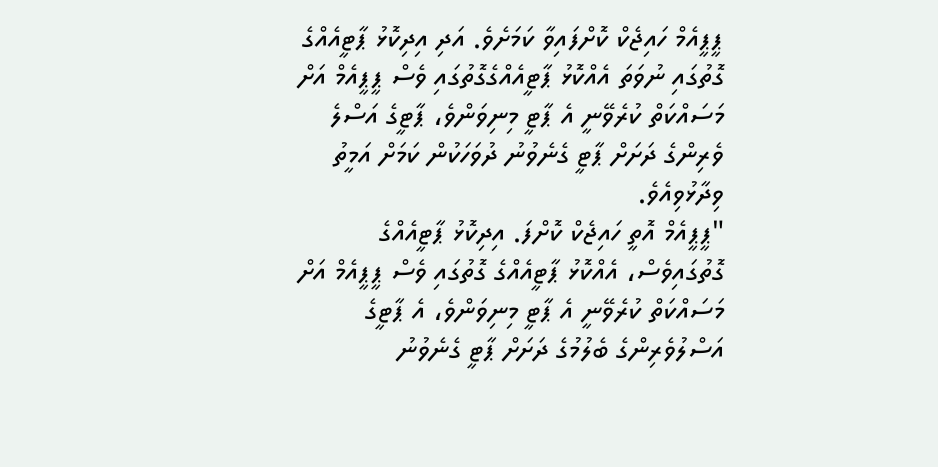ޕީޕީއެމް ހައިޖެކް ކޮށްފައިވާ ކަމަށެވެ. އަދި އިދިކޮޅު ޕާޓީއެއްގެ ގޮތުގައި ނުވަތަ އެއްކޮޅު ޕާޓީއެއްގެގޮތުގައި ވެސް ޕީޕީއެމް އަށް މަސައްކަތް ކުރެވޭނީ އެ ޕާޓީ މިނިވަންވެ، ޕާޓީގެ އަސްލެ ވެރިންގެ ދަށަށް ޕާޓީ ގެނެވުނު ދުވަހަކުން ކަމަށް އަމީތު ވިދާޅުވިއެވެ.
"ޕީޕީއެމް އޮތީ ހައިޖެކް ކޮށްފަ. އިދިކޮޅު ޕާޓީއެއްގެ ގޮތުގައިވެސް، އެއްކޮޅު ޕާޓީއެއްގެ ގޮތުގައި ވެސް ޕީޕީއެމް އަށް މަސައްކަތް ކުރެވޭނީ އެ ޕާޓީ މިނިވަންވެ، އެ ޕާޓީގެ އަސްލުވެރިންގެ ބެލުމުގެ ދަށަށް ޕާޓީ ގެނެވުނު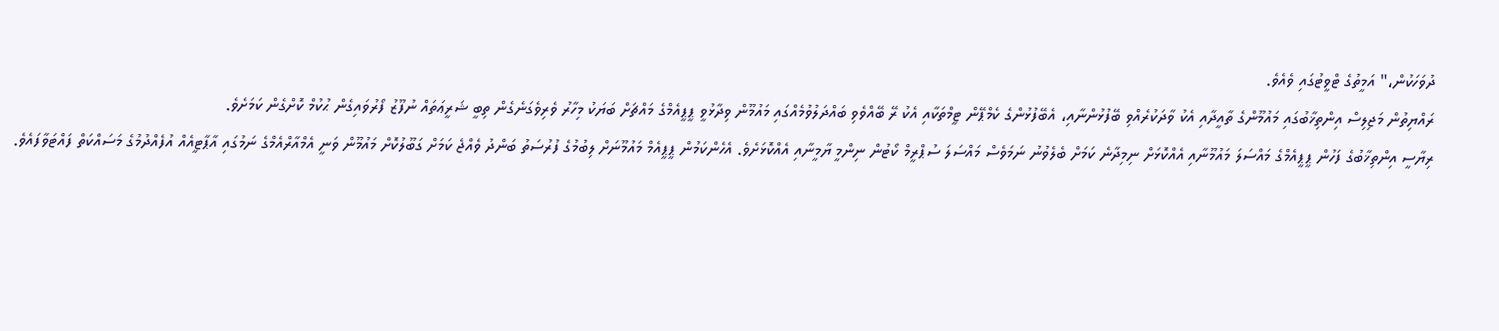ދުވަހަކުން،" އަމީތުގެ ޓްވީޓުގައި ވެއެވެ.
ރައްޔިތުން މަޖިލިސް އިންތިޚާބުގައި މައުމޫންގެ ތާއީދާއި އެކު ވާދަކުރެއްވި ބޭފުޅުންނާއި، އެބޭފުޅުންގެ ކެމްޕޭން ޓީމްތަކާއި އެކު ރޭ ބޭއްވެވި ބައްދަލުވުމެއްގައި މައުމޫން ވިދާޅުވީ ޕީޕީއެމްގެ މައްޗަށް ބަޔަކު މިހާރު ވެރިވެގަނެގެން ތިބީ ޝަރީޢަތައް ނުފޫޒު ފޯރުވައިގެން ޙުކުމް ކޮށްގެން ކަމަށެވެ.
ރިޔާސީ އިންތިޚާބުގެ ފަހުން ޕީޕީއެމްގެ މައްސަލަ މައުމޫނާއި އެއްކޮޅަށް ނިމިދާނެ ކަމަށް ބެލެވުނު ނަމަވެސް މައްސަލަ ސުޕްރީމް ކޯޓުން ނިންމީ ޔާމީނާއި އެއްކޮޅަށެވެ. އެހެންކަމުން ޕީޕީއެމް މައުމޫނަށް ލިބުމުގެ ފުރުސަތު ބަންދު ވެއްޖެ ކަމަށް ގަބޫލުކޮށް މައުމޫން ވަނީ އެމްއާރްއެމްގެ ނަމުގައި އާޕާޓީއެއް އުފެއްދުމުގެ މަސައްކަތް ފައްޓަވާފައެވެ.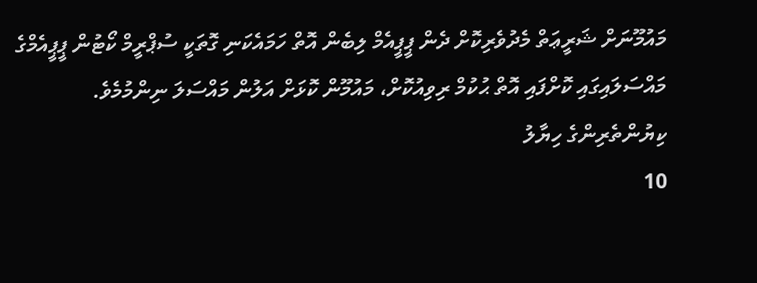މައުމޫނަށް ޝަރީޢަތް މެދުވެރިކޮށް ދެން ޕީޕީއެމް ލިބެން އޮތް ހަމައެކަނި ގޮތަކީ ސުޕްރީމް ކޯޓުން ޕީޕީއެމްގެ މައްސަލައިގައި ކޮށްފައި އޮތް ޙުކުމް ރިވިއުކޮށް، މައުމޫން ކޮޅަށް އަލުން މައްސަލަ ނިންމުމެވެ.
ކިޔުންތެރިންގެ ހިޔާލު
10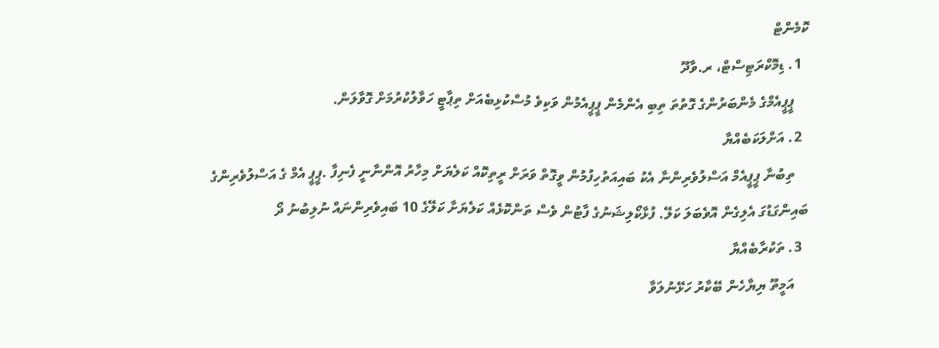ކޮމެންޓް
  1. ޑިމޮކްރަޓިސްޓް، ރ.ވާދޫ
    ޕީޕީއެމްގެ މެންބަރުންގެ ގޮތުތަ ތިބި އެންމެން ޕީޕީއެމުން ވަކިވެ މުސްކުޅިބެއަށް ތިޕާޓީ ހަވާލުކުރުމަށް ގޮވާލަން.
  2. އަށްލަކަބެއްޔާ
    ތިބުނާ ޕީޕީއެމް އަސްލުވެރިންނާ އެކު ބައިއަތުހިފުމުން ވީގޮތް ވަރަށް ރީތިކޮއް ކަލެޔަށް މިހާރު އޮންނާނީ ފެނިފާ .ޕީޕީ އެމް ގެ އަސްލުވެރިންގެ ބައިންގަޑުގަ އެލިގެން އޮވެބަލަ ކަލޭ. ފުޅާކޯލިޝަނުގެ ފާޓުން ވެސް ތަންކޮޅެއް ކަލެޔަށާ ކަލޭގެ 10 ބައިވެރިންނައް ނުލިބުނު ދޯ
  3. ތަކުރާބެއްޔާ
    އަމީތޫ ޔިޔާހެން ބޭކާރު ހަޅޭނުލަވާ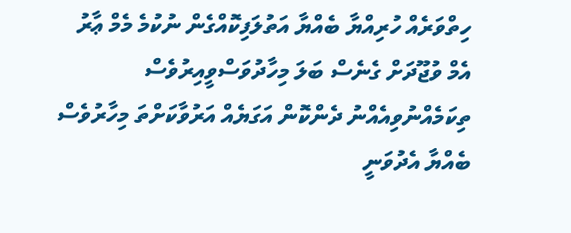ހިތްވަރެއް ހުރިއްޔާ ބެއްޔާ އަތުލަފިކޮއްގެން ނުކުމެ މެމް ޢާރު އެމް ވުޖޫދަށް ގެނެސް ބަލަ މިހާދުވަސްވީއިރުވެސް ތިކަމެއްނުވިއެއްނު ދެންކޮން އަގަޔެއް އަރުވާކަށްތަ މިހާރުވެސް ބެއްޔާ އެދުވަނީ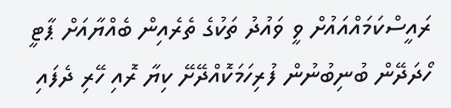ރައީސްކަމައްއައުށް ވީ ވައުދު ތަކުގެ ތެރެއިން ބެއްޔާއަށް ޕާޓީ ހޯދަދޭން ބުނިބުނުން ފުރިހަމަކޮއްދޭށޭ ކިޔާ ރޮއި ހޭރި ދެފައި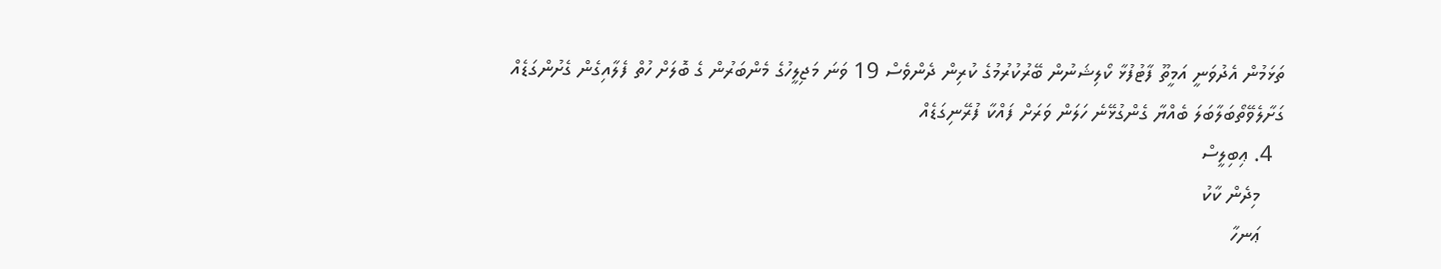ތަޅަމުން އެދުވަނީ އަމީތޫ ފާޓުފުޅާ ކޯލިޝަނުން ބޭރުކުރުމުގެ ކުރިން ދެންވެސް 19 ވަނަ މަޖިލީހުގެ މެންބަރުން ގެ ބޮލަށް ހުތް ފެލާއިގެން ގެށުންގަޑެއް ގަށާލެވޭތޯބަލާބަލަ ބެއްޔާ ގެންގުޅޭނެ ހަލަން ވަރަށް ފައްކާ ފުރޭނިގަޑެއް
  4. ޢިބިލީސް
    މިދެން ކާކު
    ޢަނހާ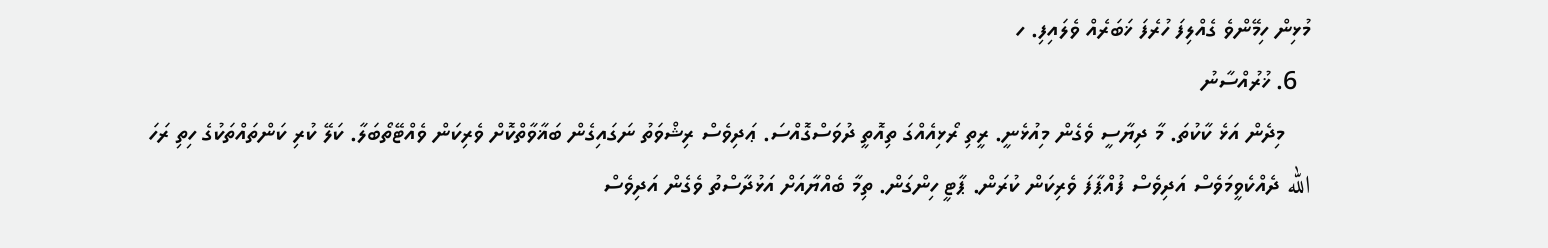މުޅިން ހިމޭންވެ ގެއްލިފަ ހުރެފަ ޚަބަރެއް ވެލައިފި. ހ
  6. ޚުރުއްސާނު
    މިދެން އަޅެ ކާކުތަ. މާ ދިޔާސީ ވެގެން މިއުޅެނީ. ރީތި ރޯޅިއެއްގަ ތިއޮތީ ދުވަސްގޮއްސަ. ޢަދިވެސް ރިޝްވަތު ނަގައިގެން ބަޣާވާތްކޮށް ވެރިކަން ވެއްޓޭތޯބަލާ. ކަލޭ ކުރި ކަންތައްތަކުގެ ހިތި ރަހަ الله ދެއްކެވީމަވެސް އަދިވެސް ފުއްޕާފަ ވެރިކަން ކުރަން. ޕާޓީ ހިންގަން. ތިމާ ބެއްޔާއަށް އަޅުދާސްތު ވެގެން އަދިވެސް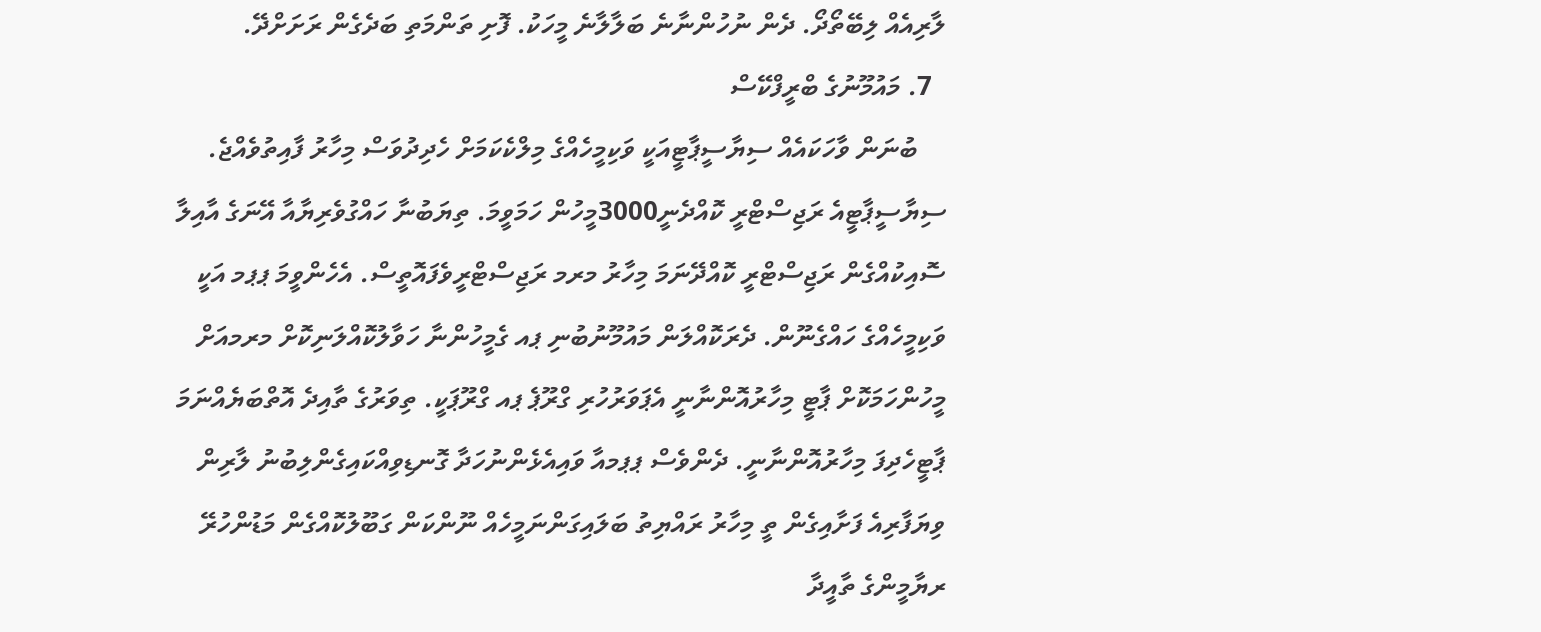ލާރިއެއް ލިބޭތޯދޯ. ދެން ނުހުންނާނެ ބަލާލާނެ މީހަކު. ފޮށި ތަންމަތި ބަދެގެން ރަށަށްދޭ.
  7. މައުމޫނުގެ ބްރީފްކޭސް
    ބުނަން ވާހަކައެއް ސިޔާސީޕާޓީއަކީ ވަކިމީހެއްގެ މިލްކެކަމަށް ހެދިދުވަސް މިހާރު ފާއިތުވެއްޖެ. ސިޔާސީޕާޓީއެ ރަޖިސްޓްރީ ކޮއްދެނީ3000މީހުން ހަމަވީމަ. ތިޔަބުނާ ހައްގުވެރިޔާއާ އޭނަގެ އާއިލާ ސޮއިކުއްގެން ރަޖިސްޓްރީ ކޮއްދޭނަމަ މިހާރު މރމ ރަޖިސްޓްރީވެފައޮތީސް. އެހެންވީމަ ޕޕމ އަކީ ވަކިމީހެއްގެ ހައްގެނޫން. ދެރަކޮއްލަން މައުމޫނުބުނި ޕއ ގެމީހުންނާ ހަވާލުކޮއްލަނިކޮށް މރމއަށް މީހުންހަމަކޮށް ޕާޓީ މިހާރުއޮންނާނީ އެޕަވަރުހުރި ގްރޫޕެ ޕއ ގްރޫޕަކީ. ތިވަރުގެ ތާއިދެ އޮތްބަޔެއްނަމަ ޕާޓީހެދިފަ މިހާރުއޮންނާނީ. ދެންވެސް ޕޕމއާ ވައިއެޅެންނުހަދާ ގޮނޑިވިއްކައިގެންލިބުނު ލާރިން ވިޔަފާރިއެ ފަށާއިގެން ތީ މިހާރު ރައްޔިތު ބަލައިގަންނަމީހެއް ނޫންކަން ގަބޫލުކޮއްގެން މަޑުންހުރޭ ރޔާމީންގެ ތާއީދާ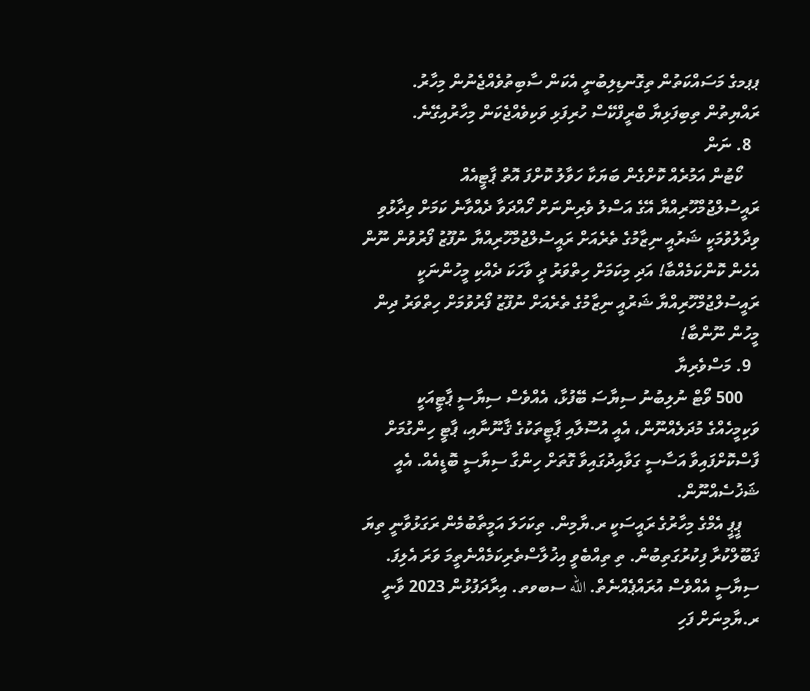ޕޕމގެ މަސައްކަތުން ތިގޮނޑިލިބުނީ އެކަން ސާބިތުވެއްޖެނުން މިހާރު. ރައްޔިތުން ތިބިފަޅިޔާ ބްރީފްކޭސް ހުރިފަޅި ވަކިވެއްޖެކަން މިހާރުއިގޭނެ.
  8. ނަން
    ކޯޓުން އަމުރެއް ކޮށްގެން ބަޔަކާ ހަވާލު ކޮށްފަ އޮތް ޕާޓީއެއް ރައީސުލްޖުމްހޫރިއްޔާ އޭގެ އަސްލު ވެރިންނަށް ހޯއްދަވާ ދެއްވާނެ ކަމަށް ވިދާޅުވި ވިދާލުވުމަކީ ޝަރުއީ ނިޒާމުގެ ތެރެއަށް ރައީސުލްޖުމްހޫރިއްޔާ ނުފޫޒު ފޯރުވުން ނޫން އެހެން ކޮންކަމެއްބާ! އަދި މިކަމަށް ހިތްވަރު ދީ ވާހަކަ ދެއްކި މީހުންނަކީ ރައީސުލްޖުމްހޫރިއްޔާ ޝަރުއީ ނިޒާމުގެ ތެރެއަށް ނުފޫޒު ފޯރުވުމަށް ހިތްވަރު ދިން މީހުން ނޫންބާ!
  9. މަސްވެރިޔާ
    500 ވޯޓް ނުލިބުނު ސިޔާސަ ބޭފުޅާ، އެއްވެސް ސިޔާސީ ޕާޓީއަކީ ވަކިމީހެއްގެ މުދަލެއްނޫން، އެއީ އުސޫލާއި ޕާޓީތަކުގެ ޤާނޫނާއި، ޕާޓީ ހިންގުމަށް ފާސްކޮށްފައިވާ އަސާސީ ގަވާއިދުގައިވާ ގޮތަށް ހިންގާ ސިޔާސީ ބޮޑީއެއް. އެއީ ޝަޚުސެއްނޫން.
    ޕީޕީ އެމްގެ މިހާރުގެ ރައީސަކީ ރ.ޔާމިން. ތިކަހަލަ އަމީތާބުމެން ރަގަޅުވާނީ ތިޔަ ޤަބޫލްކުރާ ފިކުރުގަތިބުން. ތި ތިއްބެވީ އިޚުލާސްތެރިކަމެއްނެތީމަ ވަރަ އެލިފަ. ސިޔާސީ އެއްވެސް އުރައްޕެއްނެތް. الله ސބވތ. އިރާދަފުޅުން 2023 ވާނީ ރ.ޔާމިނަށް ފަހި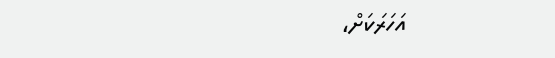އަހަރަކަށް،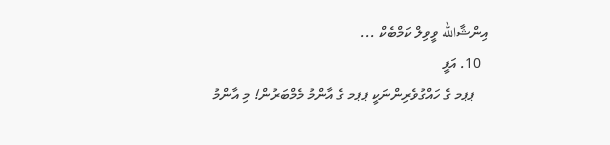އިންޝާالله ވީވިލް ކަމްބެކް ...
  10. އަފީ
    ޕޕމ ގެ ހައްގުވެރިންނަކީ ޕޕމ ގެ އާންމު މެމްބަރުން! މި އާންމު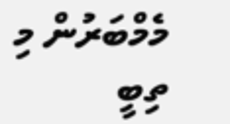މެމްބަރުން މި ތިބީ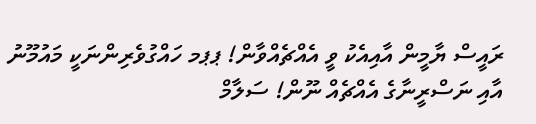ރައީސް ޔާމީން އާއިއެކު ވީ އެއްޗެއްވާން! ޕޕމ ހައްގުވެރިންނަކީ މައުމޫނު އާއި ނަސްރީނާގެ އެއްޗެއް ނޫން! ސަލާމް